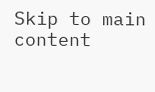Skip to main content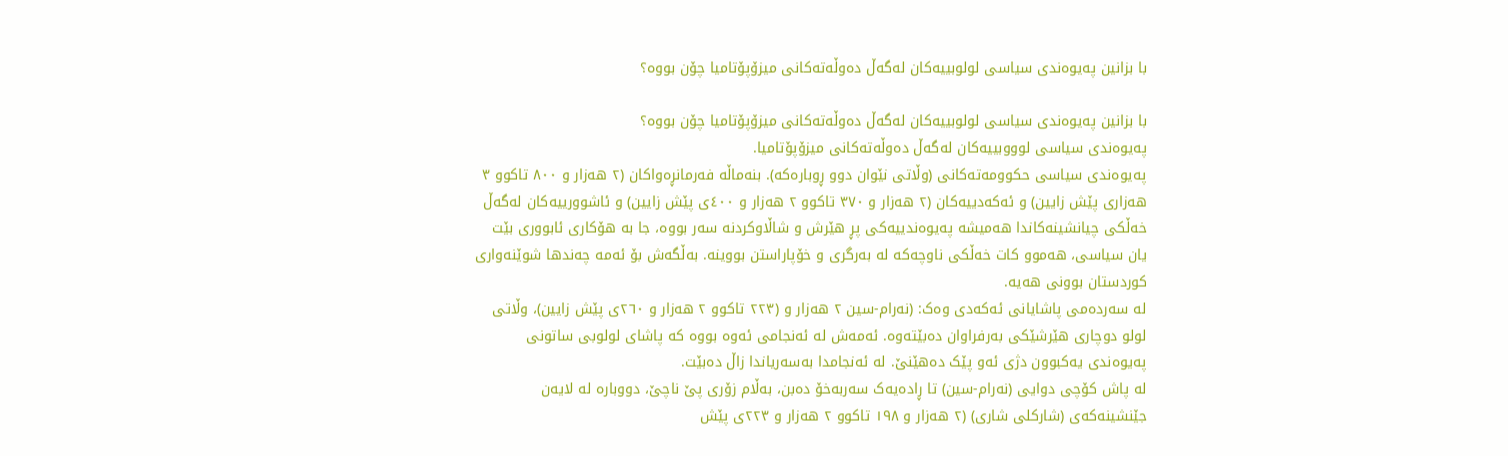با بزانین پەیوەندی سیاسی لولوبییەکان لەگەڵ دەوڵەتەکانی میزۆپۆتامیا چۆن بووە؟

با بزانین پەیوەندی سیاسی لولوبییەکان لەگەڵ دەوڵەتەکانی میزۆپۆتامیا چۆن بووە؟
پەیوەندی سیاسی لوووبییەکان لەگەڵ دەوڵەتەکانی میزۆپۆتامیا.
پەیوەندی سیاسی حکوومەتەکانی (وڵاتی نێوان دوو ڕوبارەکە). بنەماڵە فەرمانڕەواکان (٢ هەزار و ٨٠٠ تاكوو ٣ هەزاری پێش زایین) و ئەکەدییەکان (٢ هەزار و ٣٧٠ تاكوو ٢ هەزار و ٤٠٠ی پێش زایین) و ئاشوورییەکان لەگەڵ خەڵکی چیانشینەکاندا هەمیشە پەیوەندییەکی پڕ هێرش و شاڵاوکردنە سەر بووە، جا بە هۆکاری ئابووری بێت یان سیاسی، هەموو کات خەڵکی ناوچەکە لە بەرگری و خۆپاراستن بووینە. بەڵگەش بۆ ئەمە چەندها شوێنەواری کوردستان بوونی هەیە.
لە سەردەمی پاشایانی ئەکەدی وەک: (نەرام-سین ٢ هەزار و (٢٢٣ تاكوو ٢ هەزار و ٢٦٠ی پێش زایین)، وڵاتی لولو دوچاری هێرشێکی بەرفراوان دەبێتەوە. ئەمەش لە ئەنجامی ئەوە بووە کە پاشای لولوبی ساتونی پەیوەندی یەکبوون دژی ئەو پێک دەهێنێ. لە ئەنجامدا بەسەریاندا زاڵ دەبێت.
لە پاش کۆچی دوایی (نەرام-سین) تا ڕادەیەک سەربەخۆ دەبن، بەڵام زۆری پێ ناچێ، دووبارە لە لایەن جێنشینەکەی (شارکلی شاری) (٢ هەزار و ١٩٨ تاكوو ٢ هەزار و ٢٢٣ی پێش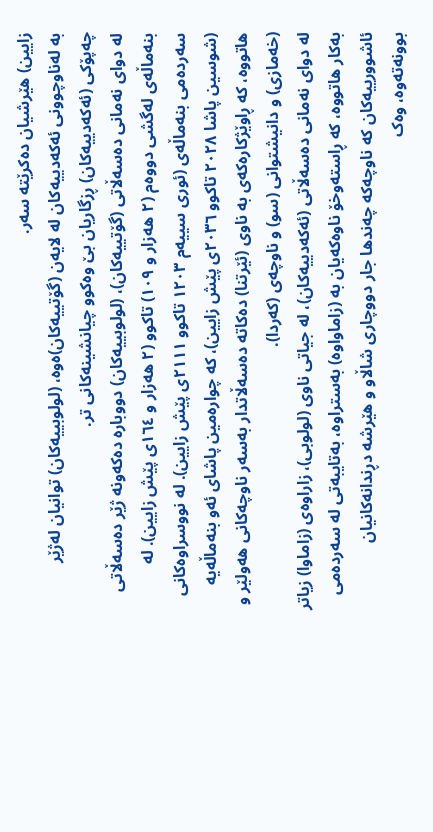زایین) هێرشیان دەکرێتە سەر.
بە لەناوچوونی ئەکەدییەکان لە لایەن (گۆتییەکان)ەوە، (لولوبییەکان) توانیان لەژێر چەپۆکی (ئەکەدییەکان) ڕزگاریان بێ وەکوو چیانشینەکانی تر.
لە دوای نەمانی دەسەڵاتی (گۆتییەکان)، (لولوبییەکان) دووبارە دەکەونە ژێر دەسەڵاتی بنەماڵەی لەگشی دووەم (٢ هەزار و ١٠٩) تاكوو (٢ هەزار و ١٦٤ی پێش زایین). لە سەردەمی بنەماڵەی (ئوری سییەم ١٢٠٣ تاكوو ٢١١١ی پێش زایین). لە نووسراوەکانی (شوسین پاشا ٢٠٢٨ تاكوو ٢٠٣٦ی پێش زایین)، کە چوارەمین پاشای ئەو بنەماڵەیە هاتووە، کە ڕاوێژکارەکەی بە ناوی (ئێرتنا) دەکاتە دەسەڵاتدار بەسەر ناوچەکانی هەولێر و (خەمازی) و دانیشتوانی (سو) و ناوچەی (کەردا).
لە دوای نەمانی دەسەڵاتی (ئەکەدییەکان)، لە جیاتی ناوی (لولوبی)، زاراوەی (زاماوا) زیاتر بەکار هاتووە، کە ڕاستەوخۆ ناوەکەیان بە (زاماواوە) بەستراوە، بەتایبەتی لە سەردەمی ئاشوورییەکان کە ناوچەکە چەندها جار دووچاری شاڵاو و هێرشە دڕندانەکانیان بوونەتەوە، وەک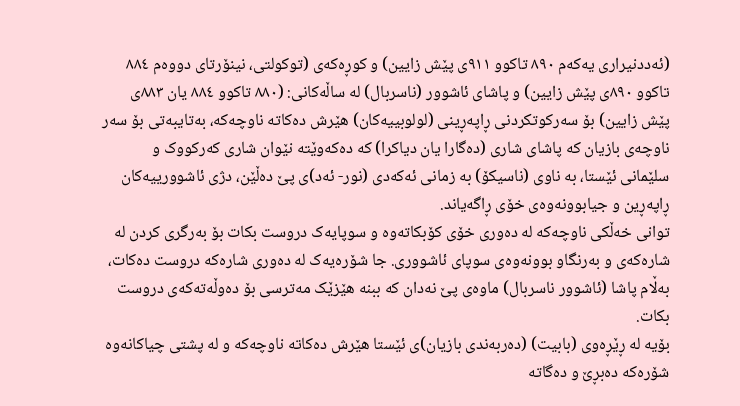(ئەددنیراری یەکەم ٨٩٠ تاكوو ٩١١ی پێش زایین) و کوڕەکەی (توکولتی، نینۆرتای دووەم ٨٨٤ تاكوو ٨٩٠ی پێش زایین) و پاشای ئاشوور (ناسربال) لە ساڵەکانی: (٨٨٠ تاكوو ٨٨٤ یان ٨٨٣ی پێش زایین) بۆ سەرکوتکردنی ڕاپەڕینی (لولوبییەکان) هێرش دەکاتە ناوچەکە، بەتایبەتی بۆ سەر ناوچەی بازیان کە پاشای شاری (دەگارا یان دیاکرا) کە دەکەوێتە نێوان شاری کەرکووک و سلێمانی ئێستا، بە ناوی (ناسیکۆ) بە زمانی ئەکەدی (نور- ئەد)ی پێ دەڵێن، دژی ئاشوورییەکان ڕاپەڕین و جیابوونەوەی خۆی ڕاگەیاند.
توانی خەڵکی ناوچەکە لە دەوری خۆی کۆبکاتەوە و سوپایەک دروست بکات بۆ بەرگری کردن لە شارەکەی و بەرنگاو بوونەوەی سوپای ئاشووری. جا شۆرەیەک لە دەوری شارەکە دروست دەکات، بەڵام پاشا (ئاشوور ناسربال) ماوەی پێ نەدان کە ببنە هێزێک مەترسی بۆ دەوڵەتەکەی دروست بکات.
بۆیە لە ڕێڕەوی (بابیت) (دەربەندی بازیان)ی ئێستا هێرش دەکاتە ناوچەکە و لە پشتی چیاکانەوە شۆرەکە دەبڕێ و دەگاتە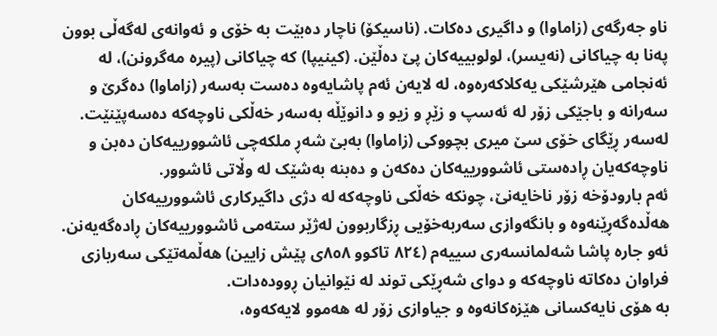ناو جەرگەی (زاماوا) و داگیری دەکات. (ناسیکۆ) ناچار دەبێت بە خۆی و ئەوانەی لەگەڵی بوون پەنا بە چیاکانی (نەیسر)، لولوبییەکان پێ دەڵێن. (کینیپا) کە چیاکانی (پیرە مەگرونن)، لە ئەنجامی هێرشێکی یەکلاکەرەوە، لە لایەن ئەم پاشایەوە دەست بەسەر (زاماوا) دەگرێ و سەرانە و باجێکی زۆر لە ئەسپ و زێڕ و زیو و دانوێڵە بەسەر خەڵکی ناوچەکە دەسەپێنێت. لەسەر ڕێگای خۆی سێ میری بچووکی (زاماوا) بەبێ شەڕ ملکەچی ئاشوورییەکان دەبن و ناوچەکەیان ڕادەستی ئاشوورییەکان دەکەن و دەبنە بەشێک لە وڵاتی ئاشوور.
ئەم بارودۆخە زۆر ناخایەنێ، چونکە خەڵکی ناوچەکە لە دژی داگیرکاری ئاشوورییەکان هەڵدەگەڕێنەوە و بانگەوازی سەربەخۆیی ڕزگاربوون لەژێر ستەمی ئاشوورییەکان ڕادەگەیەنن. ئەو جارە پاشا شەلمانسەری سییەم (٨٢٤ تاكوو ٨٥٨ی پێش زایین) هەڵمەتێکی سەربازی فراوان دەکاتە ناوچەکە و دوای شەڕێکی توند لە نێوانیان ڕوودەدات.
بە هۆی نایەکسانی هێزەکانەوە و جیاوازی زۆر لە هەموو لایەکەوە،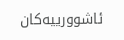ئاشوورییەکان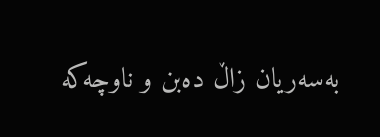بەسەریان زاڵ دەبن و ناوچەکە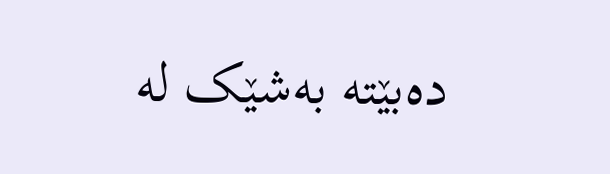دەبێتە بەشێک لە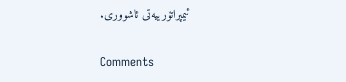ئیمپراتۆرییەتی ئاشووری.

Comments